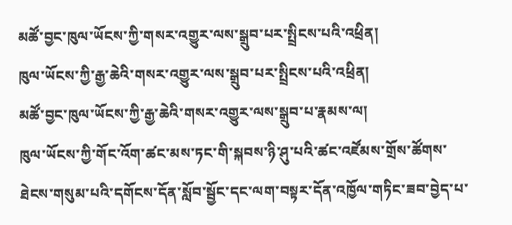མཚོ་བྱང་ཁུལ་ཡོངས་ཀྱི་གསར་འགྱུར་ལས་སྒྲུབ་པར་སྤྲིངས་པའི་འཕྲིན།
ཁུལ་ཡོངས་ཀྱི་རྒྱ་ཆེའི་གསར་འགྱུར་ལས་སྒྲུབ་པར་སྤྲིངས་པའི་འཕྲིན།
མཚོ་བྱང་ཁུལ་ཡོངས་ཀྱི་རྒྱ་ཆེའི་གསར་འགྱུར་ལས་སྒྲུབ་པ་རྣམས་ལ།
ཁུལ་ཡོངས་ཀྱི་གོང་འོག་ཚང་མས་ཏང་གི་སྐབས་ཉི་ཤུ་པའི་ཚང་འཛོམས་གྲོས་ཚོགས་ཐེངས་གསུམ་པའི་དགོངས་དོན་སློབ་སྦྱོང་དང་ལག་བསྟར་དོན་འཁྱོལ་གཏིང་ཟབ་བྱེད་པ་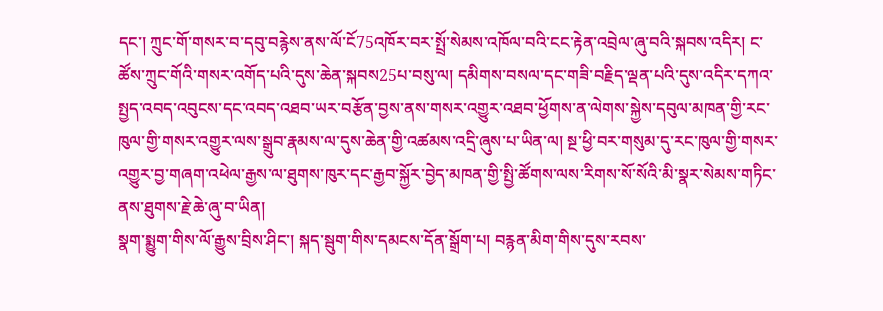དང་། ཀྲུང་གོ་གསར་བ་དབུ་བརྙེས་ནས་ལོ་ངོ75འཁོར་བར་སྤྲོ་སེམས་འཁོལ་བའི་ངང་རྟེན་འབྲེལ་ཞུ་བའི་སྐབས་འདིར། ང་ཚོས་ཀྲུང་གོའི་གསར་འགོད་པའི་དུས་ཆེན་སྐབས25པ་བསུ་ལ། དམིགས་བསལ་དང་གཟི་བརྗིད་ལྡན་པའི་དུས་འདིར་དཀའ་སྤྱད་འབད་འབུངས་དང་འབད་འཐབ་ཡར་བརྩོན་བྱས་ནས་གསར་འགྱུར་འཐབ་ཕྱོགས་ན་ལེགས་སྐྱེས་དབུལ་མཁན་གྱི་རང་ཁུལ་གྱི་གསར་འགྱུར་ལས་སྒྲུབ་རྣམས་ལ་དུས་ཆེན་གྱི་འཚམས་འདྲི་ཞུས་པ་ཡིན་ལ། སྔ་ཕྱི་བར་གསུམ་དུ་རང་ཁུལ་གྱི་གསར་འགྱུར་བྱ་གཞག་འཕེལ་རྒྱས་ལ་ཐུགས་ཁུར་དང་རྒྱབ་སྐྱོར་བྱེད་མཁན་གྱི་སྤྱི་ཚོགས་ལས་རིགས་སོ་སོའི་མི་སྣར་སེམས་གཏིང་ནས་ཐུགས་རྗེ་ཆེ་ཞུ་བ་ཡིན།
སྣག་སྨྱུག་གིས་ལོ་རྒྱུས་བྲིས་ཤིང་། སྐད་སྦུག་གིས་དམངས་དོན་སྒྲོག་པ། བརྙན་མིག་གིས་དུས་རབས་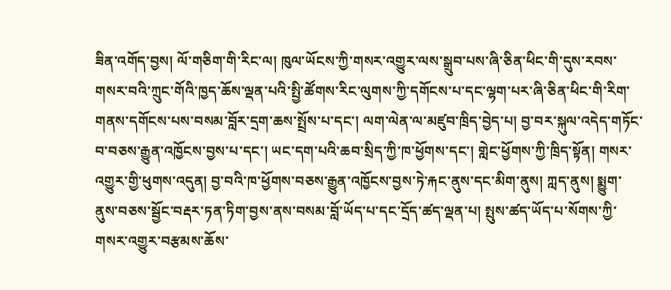ཟིན་འགོད་བྱས། ལོ་གཅིག་གི་རིང་ལ། ཁུལ་ཡོངས་ཀྱི་གསར་འགྱུར་ལས་སྒྲུབ་པས་ཞི་ཅིན་ཕིང་གི་དུས་རབས་གསར་བའི་ཀྲུང་གོའི་ཁྱད་ཆོས་ལྡན་པའི་སྤྱི་ཚོགས་རིང་ལུགས་ཀྱི་དགོངས་པ་དང་ལྷག་པར་ཞི་ཅིན་ཕིང་གི་རིག་གནས་དགོངས་པས་བསམ་བློར་དྲག་ཆས་སྤྲོས་པ་དང་། ལག་ལེན་ལ་མཛུབ་ཁྲིད་བྱེད་པ། བྱ་བར་སྐུལ་འདེད་གཏོང་བ་བཅས་རྒྱུན་འཁྱོངས་བྱས་པ་དང་། ཡང་དག་པའི་ཆབ་སྲིད་ཀྱི་ཁ་ཕྱོགས་དང་། གླེང་ཕྱོགས་ཀྱི་ཁྲིད་སྟོན། གསར་འགྱུར་གྱི་ཕུགས་འདུན། བྱ་བའི་ཁ་ཕྱོགས་བཅས་རྒྱུན་འཁྱོངས་བྱས་ཏེ་རྐང་ནུས་དང་མིག་ནུས། ཀླད་ནུས། སྨྱུག་ནུས་བཅས་སྦྱོང་བརྡར་ཏན་ཏིག་བྱས་ནས་བསམ་བློ་ཡོད་པ་དང་དྲོད་ཚད་ལྡན་པ། སྤུས་ཚད་ཡོད་པ་སོགས་ཀྱི་གསར་འགྱུར་བརྩམས་ཆོས་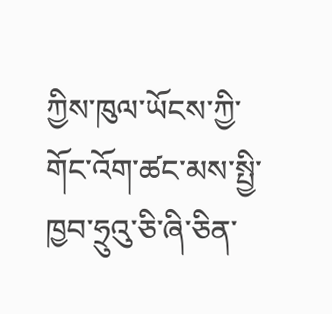ཀྱིས་ཁུལ་ཡོངས་ཀྱི་གོང་འོག་ཚང་མས་སྤྱི་ཁྱབ་ཧྲུའུ་ཅི་ཞི་ཅིན་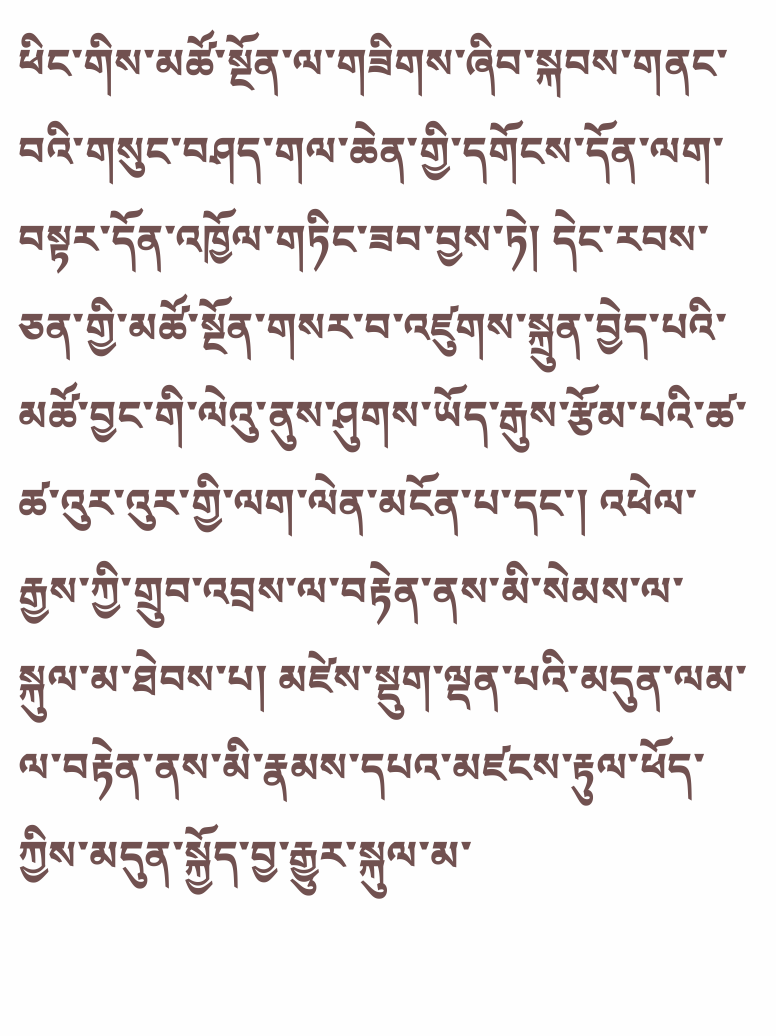ཕིང་གིས་མཚོ་སྔོན་ལ་གཟིགས་ཞིབ་སྐབས་གནང་བའི་གསུང་བཤད་གལ་ཆེན་གྱི་དགོངས་དོན་ལག་བསྟར་དོན་འཁྱོལ་གཏིང་ཟབ་བྱས་ཏེ། དེང་རབས་ཅན་གྱི་མཚོ་སྔོན་གསར་བ་འཛུགས་སྐྲུན་བྱེད་པའི་མཚོ་བྱང་གི་ལེའུ་ནུས་ཤུགས་ཡོད་རྒུས་རྩོམ་པའི་ཚ་ཚ་འུར་འུར་གྱི་ལག་ལེན་མངོན་པ་དང་། འཕེལ་རྒྱས་ཀྱི་གྲུབ་འབྲས་ལ་བརྟེན་ནས་མི་སེམས་ལ་སྐུལ་མ་ཐེབས་པ། མཛེས་སྡུག་ལྡན་པའི་མདུན་ལམ་ལ་བརྟེན་ནས་མི་རྣམས་དཔའ་མཛངས་རྟུལ་ཕོད་ཀྱིས་མདུན་སྐྱོད་བྱ་རྒྱུར་སྐུལ་མ་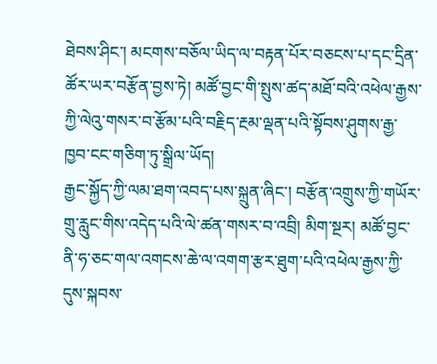ཐེབས་ཤིང་། མངགས་བཅོལ་ཡིད་ལ་བརྟན་པོར་བཅངས་པ་དང་དྲིན་ཚོར་ཡར་བརྩོན་བྱས་ཏེ། མཚོ་བྱང་གི་སྤུས་ཚད་མཐོ་བའི་འཕེལ་རྒྱས་ཀྱི་ལེའུ་གསར་བ་རྩོམ་པའི་བརྗིད་རྔམ་ལྡན་པའི་སྟོབས་ཤུགས་རྒྱ་ཁྱབ་ངང་གཅིག་ཏུ་སྒྲིལ་ཡོད།
རྒྱང་སྐྱོད་ཀྱི་ལམ་ཐག་འབད་པས་སྐྲུན་ཞིང་། བརྩོན་འགྲུས་ཀྱི་གཡོར་གྲུ་རླུང་གིས་འདེད་པའི་ལེ་ཚན་གསར་བ་འབྲི། མིག་སྔར། མཚོ་བྱང་ནི་ཧ་ཅང་གལ་འགངས་ཆེ་ལ་འགག་རྩར་ཐུག་པའི་འཕེལ་རྒྱས་ཀྱི་དུས་སྐབས་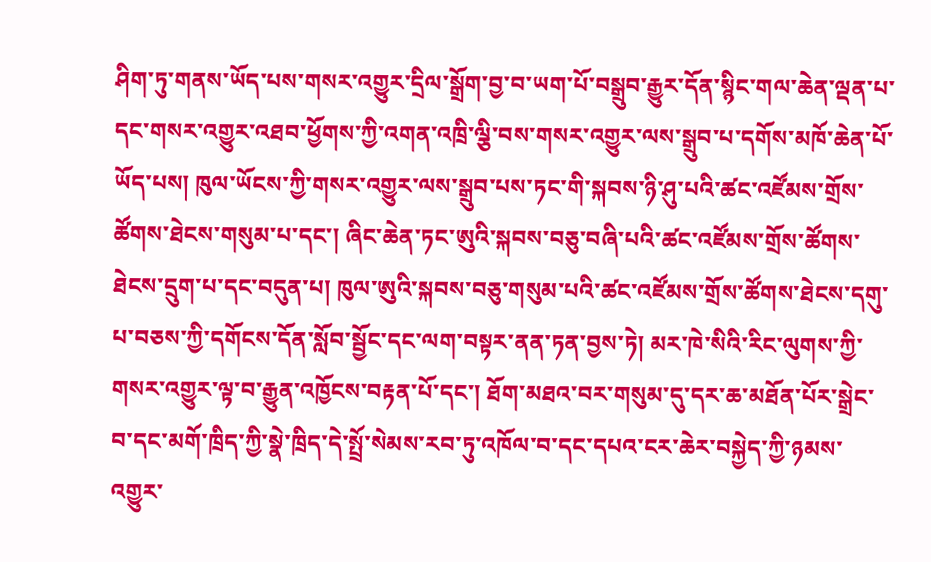ཤིག་ཏུ་གནས་ཡོད་པས་གསར་འགྱུར་དྲིལ་སྒྲོག་བྱ་བ་ཡག་པོ་བསྒྲུབ་རྒྱུར་དོན་སྙིང་གལ་ཆེན་ལྡན་པ་དང་གསར་འགྱུར་འཐབ་ཕྱོགས་ཀྱི་འགན་འཁྲི་ལྕི་བས་གསར་འགྱུར་ལས་སྒྲུབ་པ་དགོས་མཁོ་ཆེན་པོ་ཡོད་པས། ཁུལ་ཡོངས་ཀྱི་གསར་འགྱུར་ལས་སྒྲུབ་པས་ཏང་གི་སྐབས་ཉི་ཤུ་པའི་ཚང་འཛོམས་གྲོས་ཚོགས་ཐེངས་གསུམ་པ་དང་། ཞིང་ཆེན་ཏང་ཨུའི་སྐབས་བཅུ་བཞི་པའི་ཚང་འཛོམས་གྲོས་ཚོགས་ཐེངས་དྲུག་པ་དང་བདུན་པ། ཁུལ་ཨུའི་སྐབས་བཅུ་གསུམ་པའི་ཚང་འཛོམས་གྲོས་ཚོགས་ཐེངས་དགུ་པ་བཅས་ཀྱི་དགོངས་དོན་སློབ་སྦྱོང་དང་ལག་བསྟར་ནན་ཏན་བྱས་ཏེ། མར་ཁེ་སིའི་རིང་ལུགས་ཀྱི་གསར་འགྱུར་ལྟ་བ་རྒྱུན་འཁྱོངས་བརྟན་པོ་དང་། ཐོག་མཐའ་བར་གསུམ་དུ་དར་ཆ་མཐོན་པོར་སྒྲེང་བ་དང་མགོ་ཁྲིད་ཀྱི་སྣེ་ཁྲིད་དེ་སྤྲོ་སེམས་རབ་ཏུ་འཁོལ་བ་དང་དཔའ་ངར་ཆེར་བསྐྱེད་ཀྱི་ཉམས་འགྱུར་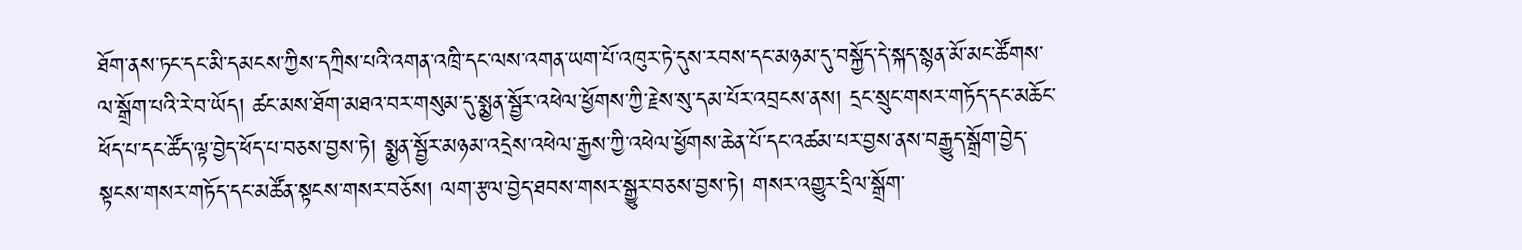ཐོག་ནས་ཏང་དང་མི་དམངས་ཀྱིས་དཀྲིས་པའི་འགན་འཁྲི་དང་ལས་འགན་ཡག་པོ་འཁུར་ཏེ་དུས་རབས་དང་མཉམ་དུ་བསྐྱོད་དེ་སྐད་སྙན་མོ་མང་ཚོགས་ལ་སྒྲོག་པའི་རེ་བ་ཡོད། ཚང་མས་ཐོག་མཐའ་བར་གསུམ་དུ་སྨྱན་སྦྱོར་འཕེལ་ཕྱོགས་ཀྱི་རྗེས་སུ་དམ་པོར་འབྲངས་ནས། དྲང་སྲུང་གསར་གཏོད་དང་མཆོང་ཕོད་པ་དང་ཚོད་ལྟ་བྱེད་ཕོད་པ་བཅས་བྱས་ཏེ། སྨྱན་སྦྱོར་མཉམ་འདྲེས་འཕེལ་རྒྱས་ཀྱི་འཕེལ་ཕྱོགས་ཆེན་པོ་དང་འཚམ་པར་བྱས་ནས་བརྒྱུད་སྒྲོག་བྱེད་སྟངས་གསར་གཏོད་དང་མཚོན་སྟངས་གསར་བཅོས། ལག་རྩལ་བྱེད་ཐབས་གསར་སྒྱུར་བཅས་བྱས་ཏེ། གསར་འགྱུར་དྲིལ་སྒྲོག་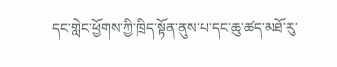དང་གླེང་ཕྱོགས་ཀྱི་ཁྲིད་སྟོན་ནུས་པ་དང་ཆུ་ཚད་མཐོ་རུ་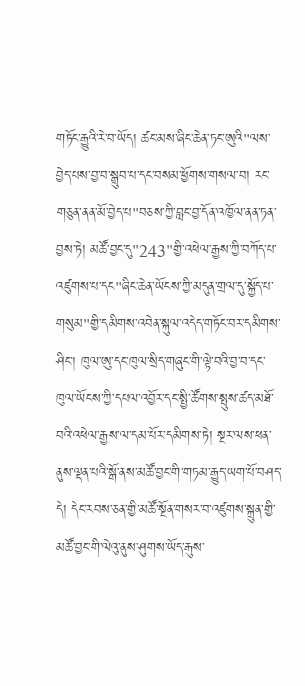གཏོང་རྒྱུའི་རེ་བ་ཡོད། ཚང་མས་ཞིང་ཆེན་ཏང་ཨུའི"ལས་བྱེད་པས་བྱ་བ་སྒྲུབ་པ་དང་བསམ་ཕྱོགས་གསལ་བ། རང་གཅུན་ནན་མོ་བྱེད་པ"བཅས་ཀྱི་བླང་བྱ་དོན་འཁྱོལ་ནན་ཏན་བྱས་ཏེ། མཚོ་བྱང་དུ"243"གྱི་འཕེལ་རྒྱས་ཀྱི་བཀོད་པ་འཛུགས་པ་དང"ཞིང་ཆེན་ཡོངས་ཀྱི་མདུན་གྲལ་དུ་སྐྱོད་པ་གསུམ"གྱི་དམིགས་འབེན་སྐུལ་འདེད་གཏོང་བར་དམིགས་ཤིང་། ཁུལ་ཨུ་དང་ཁུལ་སྲིད་གཞུང་གི་ལྟེ་བའི་བྱ་བ་དང་ཁུལ་ཡོངས་ཀྱི་དཔལ་འབྱོར་དང་སྤྱི་ཚོགས་སྤུས་ཚད་མཐོ་བའི་འཕེལ་རྒྱས་ལ་དམ་པོར་དམིགས་ཏེ། སྔར་ལས་ཕན་ནུས་ལྡན་པའི་སྒོ་ནས་མཚོ་བྱང་གི་གཏམ་རྒྱུད་ཡག་པོ་བཤད་དེ། དེང་རབས་ཅན་གྱི་མཚོ་སྔོན་གསར་བ་འཛུགས་སྐྲུན་གྱི་མཚོ་བྱང་གི་ལེའུ་ནུས་ཤུགས་ཡོད་རྒུས་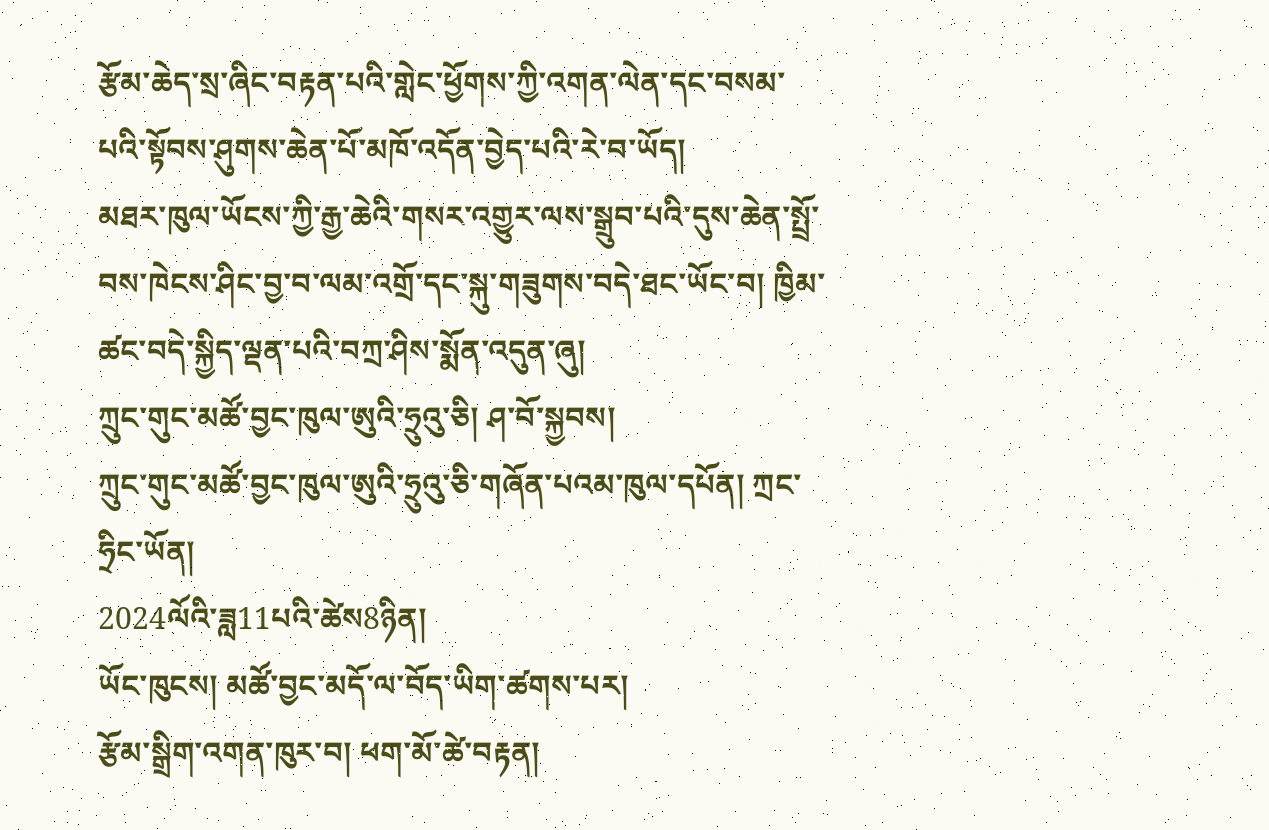རྩོམ་ཆེད་སྲ་ཞིང་བརྟན་པའི་གླེང་ཕྱོགས་ཀྱི་འགན་ལེན་དང་བསམ་པའི་སྟོབས་ཤུགས་ཆེན་པོ་མཁོ་འདོན་བྱེད་པའི་རེ་བ་ཡོད།
མཐར་ཁུལ་ཡོངས་ཀྱི་རྒྱ་ཆེའི་གསར་འགྱུར་ལས་སྒྲུབ་པའི་དུས་ཆེན་སྤྲོ་བས་ཁེངས་ཤིང་བྱ་བ་ལམ་འགྲོ་དང་སྐུ་གཟུགས་བདེ་ཐང་ཡོང་བ། ཁྱིམ་ཚང་བདེ་སྐྱིད་ལྡན་པའི་བཀྲ་ཤིས་སྨོན་འདུན་ཞུ།
ཀྲུང་གུང་མཚོ་བྱང་ཁུལ་ཨུའི་ཧྲུའུ་ཅི། ཤ་བོ་སྐྱབས།
ཀྲུང་གུང་མཚོ་བྱང་ཁུལ་ཨུའི་ཧྲུའུ་ཅི་གཞོན་པའམ་ཁུལ་དཔོན། ཀྲང་ཧྲིང་ཡོན།
2024ལོའི་ཟླ11པའི་ཚེས8ཉིན།
ཡོང་ཁུངས། མཚོ་བྱང་མདོ་ལ་བོད་ཡིག་ཚགས་པར།
རྩོམ་སྒྲིག་འགན་ཁུར་བ། ཕག་མོ་ཚེ་བརྟན།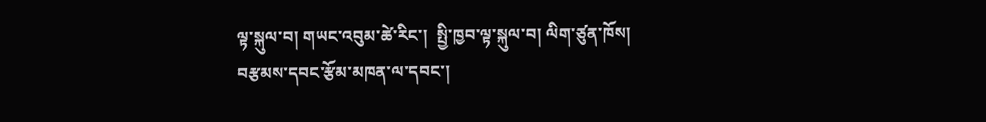ལྟ་སྐུལ་བ། གཡང་འབུམ་ཚེ་རིང་།  སྤྱི་ཁྱབ་ལྟ་སྐུལ་བ། ལིག་ཙུན་ཁོས།
བརྩམས་དབང་རྩོམ་མཁན་ལ་དབང་།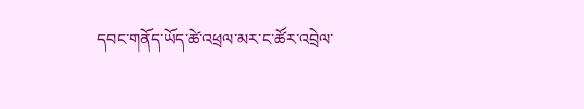དབང་གནོད་ཡོད་ཚེ་འཕྲལ་མར་ང་ཚོར་འབྲེལ་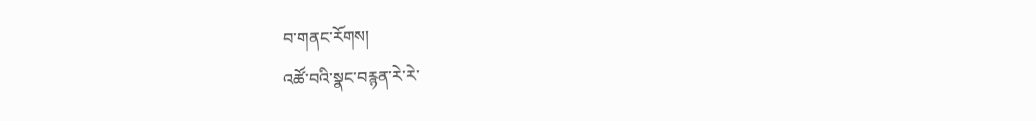བ་གནང་རོགས།
འཚོ་བའི་སྣང་བརྙན་རེ་རེ་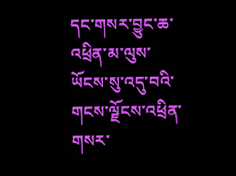དང་གསར་བྱུང་ཆ་འཕྲིན་མ་ལུས་ཡོངས་སུ་འདུ་བའི་གངས་ལྗོངས་འཕྲིན་གསར་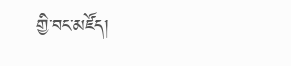གྱི་བང་མཛོད།